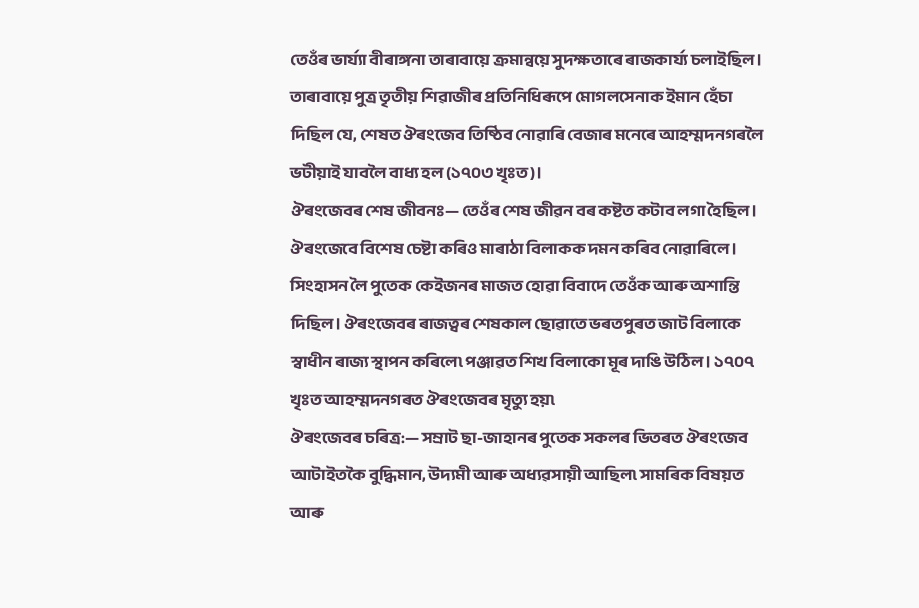তেওঁৰ ভাৰ্য্যা বীৰাঙ্গনা তাৰাবায়ে ক্ৰমান্বয়ে সুদক্ষতাৰে ৰাজকাৰ্য্য চলাইছিল। তাৰাবায়ে পুত্ৰ তৃতীয় শিৱাজীৰ প্ৰতিনিধিৰূপে মোগলসেনাক ইমান হেঁচা দিছিল যে, শেষত ঔৰংজেব তিষ্ঠিব নোৱাৰি বেজাৰ মনেৰে আহম্মদনগৰলৈ ভটীয়াই যাবলৈ বাধ্য হল (১৭০৩ খৃঃত)।
ঔৰংজেবৰ শেষ জীবনঃ— তেওঁৰ শেষ জীৱন বৰ কষ্টত কটাব লগা হৈছিল। ঔৰংজেবে বিশেষ চেষ্টা কৰিও মাৰাঠা বিলাকক দমন কৰিব নোৱাৰিলে। সিংহাসন লৈ পুতেক কেইজনৰ মাজত হোৱা বিবাদে তেওঁক আৰু অশান্তি দিছিল। ঔৰংজেবৰ ৰাজত্বৰ শেষকাল ছোৱাতে ভৰতপুৰত জাট বিলাকে স্বাধীন ৰাজ্য স্থাপন কৰিলে৷ পঞ্জাৱত শিখ বিলাকো মূৰ দাঙি উঠিল। ১৭০৭ খৃঃত আহম্মদনগৰত ঔৰংজেবৰ মৃত্যু হয়৷
ঔৰংজেবৰ চৰিত্ৰ:— সম্ৰাট ছা-জাহানৰ পুতেক সকলৰ ভিতৰত ঔৰংজেব আটাইতকৈ বুদ্ধিমান, উদ্যমী আৰু অধ্যৱসায়ী আছিল৷ সামৰিক বিষয়ত আৰু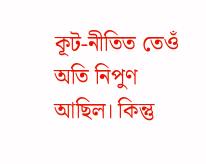কূট-নীতিত তেওঁ অতি নিপুণ আছিল। কিন্তু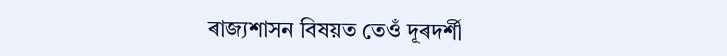ৰাজ্যশাসন বিষয়ত তেওঁ দূৰদৰ্শী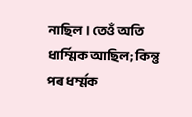নাছিল। তেওঁ অতি ধাৰ্ম্মিক আছিল; কিন্তু পৰ ধৰ্ম্মক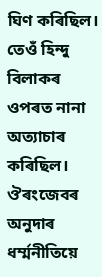ঘিণ কৰিছিল। তেওঁ হিন্দু বিলাকৰ ওপৰত নানা অত্যাচাৰ কৰিছিল। ঔৰংজেবৰ অনুদাৰ ধৰ্ম্মনীতিয়ে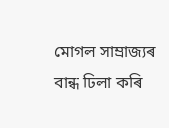মোগল সাম্ৰাজ্যৰ বান্ধ ঢিলা কৰি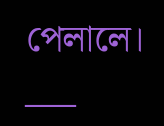পেলালে।
___